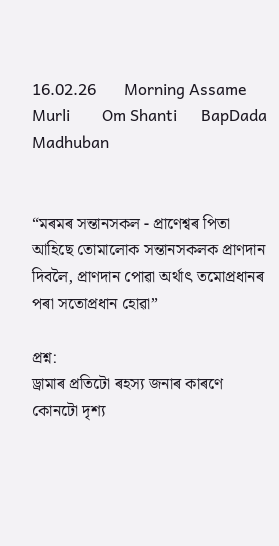16.02.26       Morning Assame Murli        Om Shanti      BapDada       Madhuban


“মৰমৰ সন্তানসকল - প্ৰাণেশ্বৰ পিতা আহিছে তোমালোক সন্তানসকলক প্ৰাণদান দিবলৈ, প্ৰাণদান পোৱা অৰ্থাৎ তমোপ্ৰধানৰ পৰা সতোপ্ৰধান হোৱা”

প্ৰশ্ন:
ড্ৰামাৰ প্ৰতিটো ৰহস্য জনাৰ কাৰণে কোনটো দৃশ্য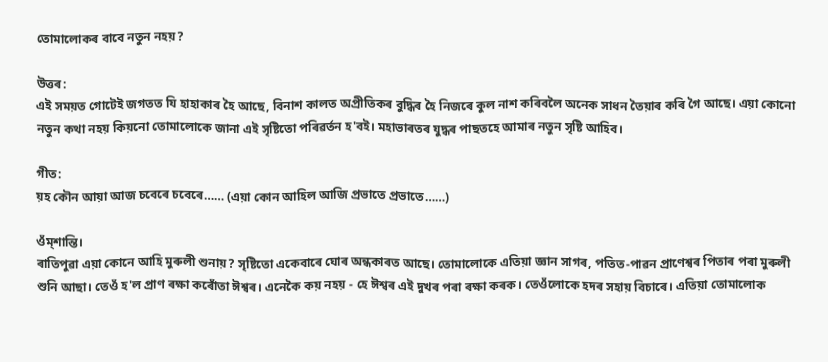তোমালোকৰ বাবে নতুন নহয়?

উত্তৰ:
এই সময়ত গোটেই জগতত যি হাহাকাৰ হৈ আছে, বিনাশ কালত অপ্ৰীতিকৰ বুদ্ধিৰ হৈ নিজৰে কুল নাশ কৰিবলৈ অনেক সাধন তৈয়াৰ কৰি গৈ আছে। এয়া কোনো নতুন কথা নহয় কিয়নো তোমালোকে জানা এই সৃষ্টিতো পৰিৱৰ্তন হ'বই। মহাভাৰতৰ যুদ্ধৰ পাছতহে আমাৰ নতুন সৃষ্টি আহিব।

গীত:
য়হ কৌন আয়া আজ চবেৰে চবেৰে…… (এয়া কোন আহিল আজি প্ৰভাতে প্ৰভাতে……)

ওঁম্শান্তি।
ৰাতিপুৱা এয়া কোনে আহি মুৰুলী শুনায়? সৃষ্টিতো একেবাৰে ঘোৰ অন্ধকাৰত আছে। তোমালোকে এতিয়া জ্ঞান সাগৰ, পতিত-পাৱন প্ৰাণেশ্বৰ পিতাৰ পৰা মুৰুলী শুনি আছা। তেওঁ হ'ল প্ৰাণ ৰক্ষা কৰোঁতা ঈশ্বৰ। এনেকৈ কয় নহয় - হে ঈশ্বৰ এই দুখৰ পৰা ৰক্ষা কৰক। তেওঁলোকে হদৰ সহায় বিচাৰে। এতিয়া তোমালোক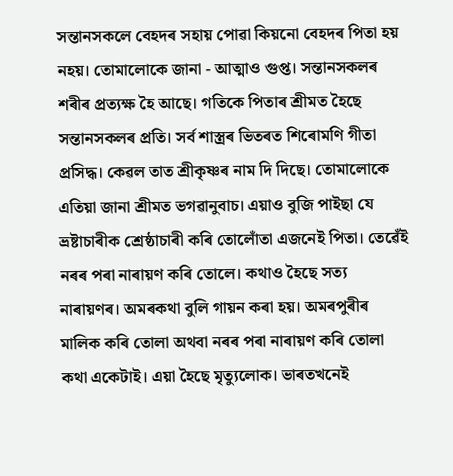সন্তানসকলে বেহদৰ সহায় পোৱা কিয়নো বেহদৰ পিতা হয় নহয়। তোমালোকে জানা - আত্মাও গুপ্ত। সন্তানসকলৰ শৰীৰ প্ৰত্যক্ষ হৈ আছে। গতিকে পিতাৰ শ্রীমত হৈছে সন্তানসকলৰ প্ৰতি। সৰ্ব শাস্ত্ৰৰ ভিতৰত শিৰোমণি গীতা প্ৰসিদ্ধ। কেৱল তাত শ্ৰীকৃষ্ণৰ নাম দি দিছে। তোমালোকে এতিয়া জানা শ্রীমত ভগৱানুবাচ। এয়াও বুজি পাইছা যে ভ্রষ্টাচাৰীক শ্ৰেষ্ঠাচাৰী কৰি তোলোঁতা এজনেই পিতা। তেৱেঁই নৰৰ পৰা নাৰায়ণ কৰি তোলে। কথাও হৈছে সত্য নাৰায়ণৰ। অমৰকথা বুলি গায়ন কৰা হয়। অমৰপুৰীৰ মালিক কৰি তোলা অথবা নৰৰ পৰা নাৰায়ণ কৰি তোলা কথা একেটাই। এয়া হৈছে মৃত্যুলোক। ভাৰতখনেই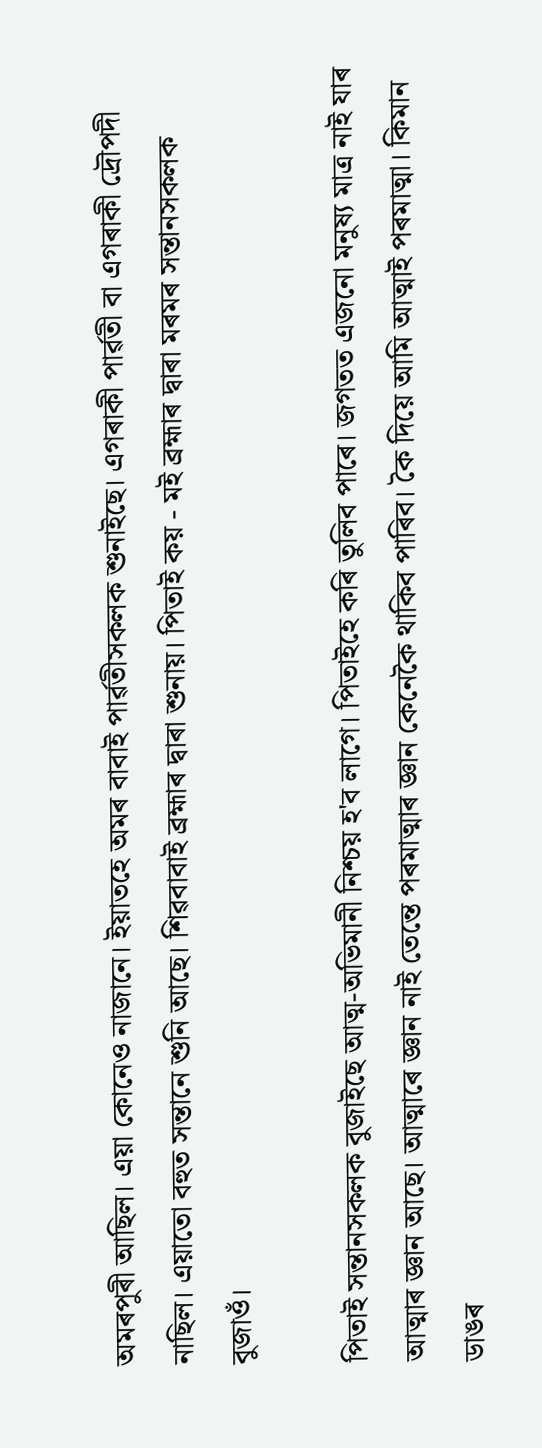অমৰপুৰী আছিল। এয়া কোনেও নাজানে। ইয়াতহে অমৰ বাবাই পাৰ্ৱতীসকলক শুনাইছে। এগৰাকী পাৰ্ৱতী বা এগৰাকী দ্ৰৌপদী নাছিল। এয়াতো বহুত সন্তানে শুনি আছে। শিৱবাবাই ব্ৰহ্মাৰ দ্বাৰা শুনায়। পিতাই কয় - মই ব্ৰহ্মাৰ দ্বাৰা মৰমৰ সন্তানসকলক বুজাওঁ।

পিতাই সন্তানসকলক বুজাইছে আত্ম-অভিমানী নিশ্চয় হ'ব লাগে। পিতাইহে কৰি তুলিব পাৰে। জগতত এজনো মনুষ্য মাত্ৰ নাই যাৰ আত্মাৰ জ্ঞান আছে। আত্মাৰে জ্ঞান নাই তেন্তে পৰমাত্মাৰ জ্ঞান কেনেকৈ থাকিব পাৰিব। কৈ দিয়ে আমি আত্মাই পৰমাত্মা। কিমান ডাঙৰ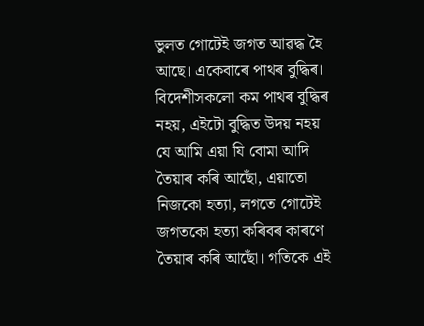ভুলত গোটেই জগত আৱদ্ধ হৈ আছে। একেবাৰে পাথৰ বুদ্ধিৰ। বিদেশীসকলো কম পাথৰ বুদ্ধিৰ নহয়, এইটো বুদ্ধিত উদয় নহয় যে আমি এয়া যি বোমা আদি তৈয়াৰ কৰি আছোঁ, এয়াতো নিজকো হত্যা, লগতে গোটেই জগতকো হত্যা কৰিবৰ কাৰণে তৈয়াৰ কৰি আছোঁ। গতিকে এই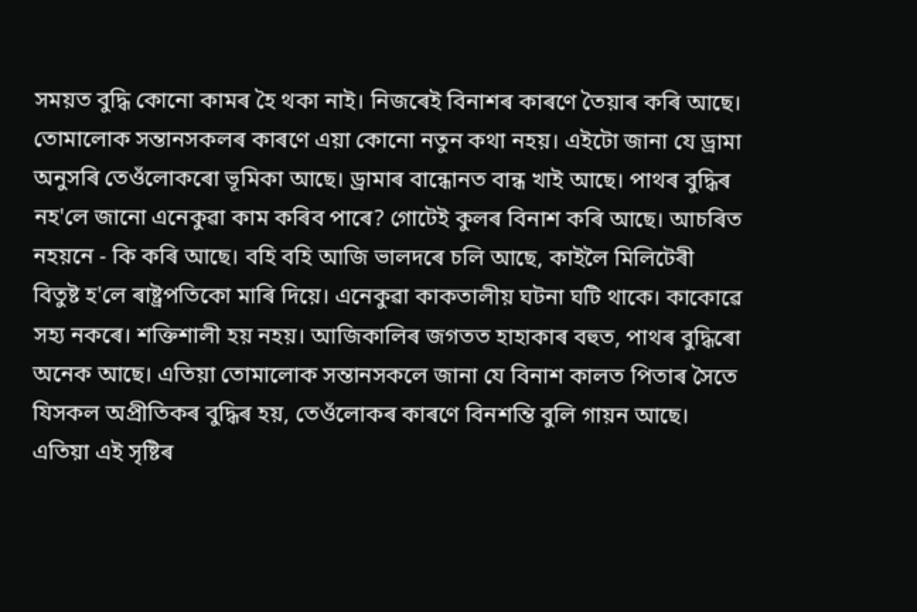সময়ত বুদ্ধি কোনো কামৰ হৈ থকা নাই। নিজৰেই বিনাশৰ কাৰণে তৈয়াৰ কৰি আছে। তোমালোক সন্তানসকলৰ কাৰণে এয়া কোনো নতুন কথা নহয়। এইটো জানা যে ড্ৰামা অনুসৰি তেওঁলোকৰো ভূমিকা আছে। ড্ৰামাৰ বান্ধোনত বান্ধ খাই আছে। পাথৰ বুদ্ধিৰ নহ'লে জানো এনেকুৱা কাম কৰিব পাৰে? গোটেই কুলৰ বিনাশ কৰি আছে। আচৰিত নহয়নে - কি কৰি আছে। বহি বহি আজি ভালদৰে চলি আছে, কাইলৈ মিলিটেৰী বিতুষ্ট হ'লে ৰাষ্ট্ৰপতিকো মাৰি দিয়ে। এনেকুৱা কাকতালীয় ঘটনা ঘটি থাকে। কাকোৱে সহ্য নকৰে। শক্তিশালী হয় নহয়। আজিকালিৰ জগতত হাহাকাৰ বহুত, পাথৰ বুদ্ধিৰো অনেক আছে। এতিয়া তোমালোক সন্তানসকলে জানা যে বিনাশ কালত পিতাৰ সৈতে যিসকল অপ্ৰীতিকৰ বুদ্ধিৰ হয়, তেওঁলোকৰ কাৰণে বিনশন্তি বুলি গায়ন আছে। এতিয়া এই সৃষ্টিৰ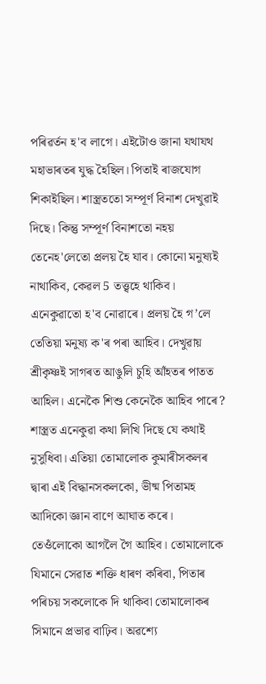পৰিৱৰ্তন হ'ব লাগে। এইটোও জানা যথাযথ মহাভাৰতৰ যুদ্ধ হৈছিল। পিতাই ৰাজযোগ শিকাইছিল। শাস্ত্ৰততো সম্পূৰ্ণ বিনাশ দেখুৱাই দিছে। কিন্তু সম্পূৰ্ণ বিনাশতো নহয় তেনেহ'লেতো প্ৰলয় হৈ যাব। কোনো মনুষ্যই নাথাকিব, কেৱল 5 তত্ত্বহে থাকিব। এনেকুৱাতো হ'ব নোৱাৰে। প্ৰলয় হৈ গ’লে তেতিয়া মনুষ্য ক'ৰ পৰা আহিব। দেখুৱায় শ্ৰীকৃষ্ণই সাগৰত আঙুলি চুহি আঁহতৰ পাতত আহিল। এনেকৈ শিশু কেনেকৈ আহিব পাৰে? শাস্ত্ৰত এনেকুৱা কথা লিখি দিছে যে কথাই নুসুধিবা। এতিয়া তোমালোক কুমাৰীসকলৰ দ্বাৰা এই বিদ্ধানসকলকো, ভীষ্ম পিতামহ আদিকো জ্ঞান বাণে আঘাত কৰে। তেওঁলোকো আগলৈ গৈ আহিব। তোমালোকে যিমানে সেৱাত শক্তি ধাৰণ কৰিবা, পিতাৰ পৰিচয় সকলোকে দি থাকিবা তোমালোকৰ সিমানে প্ৰভাৱ বাঢ়িব। অৱশ্যে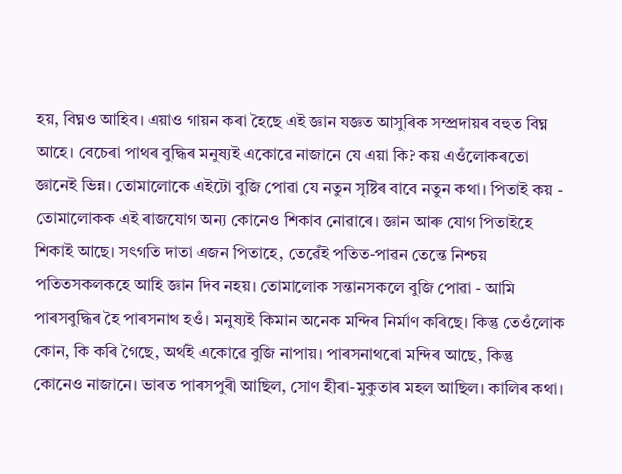হয়, বিঘ্নও আহিব। এয়াও গায়ন কৰা হৈছে এই জ্ঞান যজ্ঞত আসুৰিক সম্প্ৰদায়ৰ বহুত বিঘ্ন আহে। বেচেৰা পাথৰ বুদ্ধিৰ মনুষ্যই একোৱে নাজানে যে এয়া কি? কয় এওঁলোকৰতো জ্ঞানেই ভিন্ন। তোমালোকে এইটো বুজি পোৱা যে নতুন সৃষ্টিৰ বাবে নতুন কথা। পিতাই কয় - তোমালোকক এই ৰাজযোগ অন্য কোনেও শিকাব নোৱাৰে। জ্ঞান আৰু যোগ পিতাইহে শিকাই আছে। সৎগতি দাতা এজন পিতাহে, তেৱেঁই পতিত-পাৱন তেন্তে নিশ্চয় পতিতসকলকহে আহি জ্ঞান দিব নহয়। তোমালোক সন্তানসকলে বুজি পোৱা - আমি পাৰসবুদ্ধিৰ হৈ পাৰসনাথ হওঁ। মনুষ্যই কিমান অনেক মন্দিৰ নিৰ্মাণ কৰিছে। কিন্তু তেওঁলোক কোন, কি কৰি গৈছে, অৰ্থই একোৱে বুজি নাপায়। পাৰসনাথৰো মন্দিৰ আছে, কিন্তু কোনেও নাজানে। ভাৰত পাৰসপুৰী আছিল, সোণ হীৰা-মুকুতাৰ মহল আছিল। কালিৰ কথা।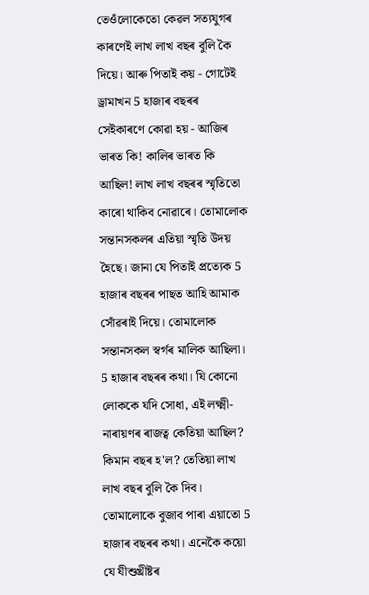তেওঁলোকেতো কেৱল সত্যযুগৰ কাৰণেই লাখ লাখ বছৰ বুলি কৈ দিয়ে। আৰু পিতাই কয় - গোটেই ড্ৰামাখন 5 হাজাৰ বছৰৰ সেইকাৰণে কোৱা হয় - আজিৰ ভাৰত কি! কালিৰ ভাৰত কি আছিল! লাখ লাখ বছৰৰ স্মৃতিতো কাৰো থাকিব নোৱাৰে। তোমালোক সন্তানসকলৰ এতিয়া স্মৃতি উদয় হৈছে। জানা যে পিতাই প্ৰত্যেক 5 হাজাৰ বছৰৰ পাছত আহি আমাক সোঁৱৰাই দিয়ে। তোমালোক সন্তানসকল স্বৰ্গৰ মালিক আছিলা। 5 হাজাৰ বছৰৰ কথা। যি কোনো লোককে যদি সোধা, এই লক্ষ্মী-নাৰায়ণৰ ৰাজত্ব কেতিয়া আছিল? কিমান বছৰ হ'ল? তেতিয়া লাখ লাখ বছৰ বুলি কৈ দিব। তোমালোকে বুজাব পাৰা এয়াতো 5 হাজাৰ বছৰৰ কথা। এনেকৈ কয়ো যে যীশুখ্ৰীষ্টৰ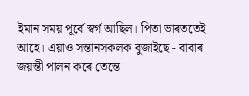ইমান সময় পূৰ্বে স্বর্গ আছিল। পিতা ভাৰততেই আহে। এয়াও সন্তানসকলক বুজাইছে - বাবাৰ জয়ন্তী পালন কৰে তেন্তে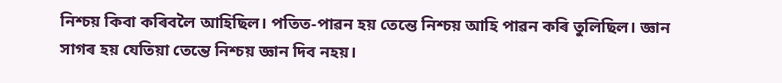নিশ্চয় কিবা কৰিবলৈ আহিছিল। পতিত-পাৱন হয় তেন্তে নিশ্চয় আহি পাৱন কৰি তুলিছিল। জ্ঞান সাগৰ হয় যেতিয়া তেন্তে নিশ্চয় জ্ঞান দিব নহয়।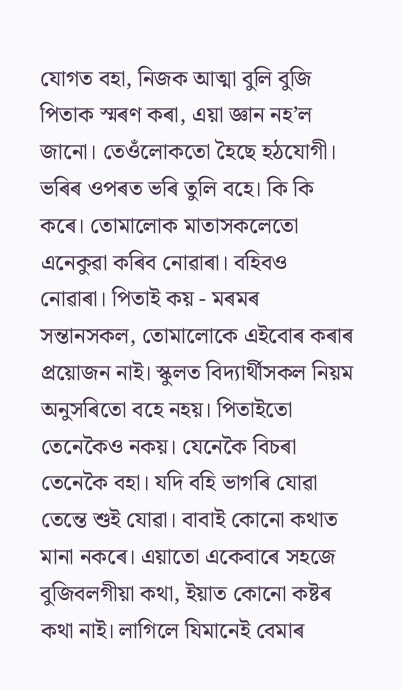যোগত বহা, নিজক আত্মা বুলি বুজি পিতাক স্মৰণ কৰা, এয়া জ্ঞান নহ’ল জানো। তেওঁলোকতো হৈছে হঠযোগী। ভৰিৰ ওপৰত ভৰি তুলি বহে। কি কি কৰে। তোমালোক মাতাসকলেতো এনেকুৱা কৰিব নোৱাৰা। বহিবও নোৱাৰা। পিতাই কয় - মৰমৰ সন্তানসকল, তোমালোকে এইবোৰ কৰাৰ প্ৰয়োজন নাই। স্কুলত বিদ্যাৰ্থীসকল নিয়ম অনুসৰিতো বহে নহয়। পিতাইতো তেনেকৈও নকয়। যেনেকৈ বিচৰা তেনেকৈ বহা। যদি বহি ভাগৰি যোৱা তেন্তে শুই যোৱা। বাবাই কোনো কথাত মানা নকৰে। এয়াতো একেবাৰে সহজে বুজিবলগীয়া কথা, ইয়াত কোনো কষ্টৰ কথা নাই। লাগিলে যিমানেই বেমাৰ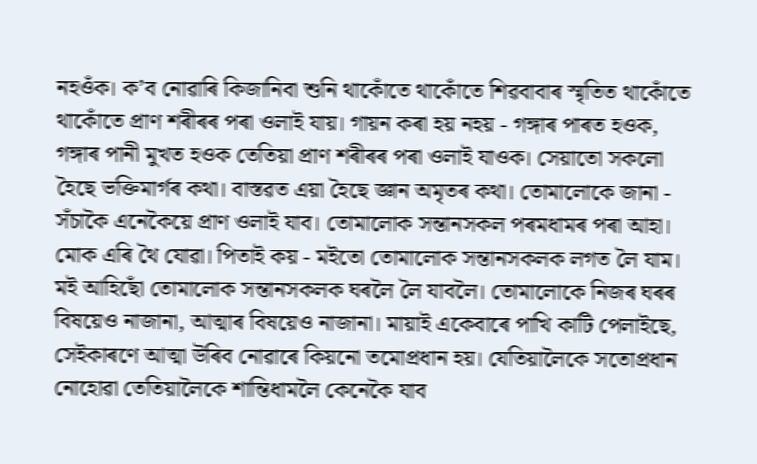নহওঁক। ক’ব নোৱাৰি কিজানিবা শুনি থাকোঁতে থাকোঁতে শিৱবাবাৰ স্মৃতিত থাকোঁতে থাকোঁতে প্ৰাণ শৰীৰৰ পৰা ওলাই যায়। গায়ন কৰা হয় নহয় - গঙ্গাৰ পাৰত হওক, গঙ্গাৰ পানী মুখত হওক তেতিয়া প্ৰাণ শৰীৰৰ পৰা ওলাই যাওক। সেয়াতো সকলো হৈছে ভক্তিমাৰ্গৰ কথা। বাস্তৱত এয়া হৈছে জ্ঞান অমৃতৰ কথা। তোমালোকে জানা - সঁচাকৈ এনেকৈয়ে প্ৰাণ ওলাই যাব। তোমালোক সন্তানসকল পৰমধামৰ পৰা আহা। মোক এৰি থৈ যোৱা। পিতাই কয় - মইতো তোমালোক সন্তানসকলক লগত লৈ যাম। মই আহিছোঁ তোমালোক সন্তানসকলক ঘৰলৈ লৈ যাবলৈ। তোমালোকে নিজৰ ঘৰৰ বিষয়েও নাজানা, আত্মাৰ বিষয়েও নাজানা। মায়াই একেবাৰে পাখি কাটি পেলাইছে, সেইকাৰণে আত্মা উৰিব নোৱাৰে কিয়নো তমোপ্ৰধান হয়। যেতিয়ালৈকে সতোপ্ৰধান নোহোৱা তেতিয়ালৈকে শান্তিধামলৈ কেনেকৈ যাব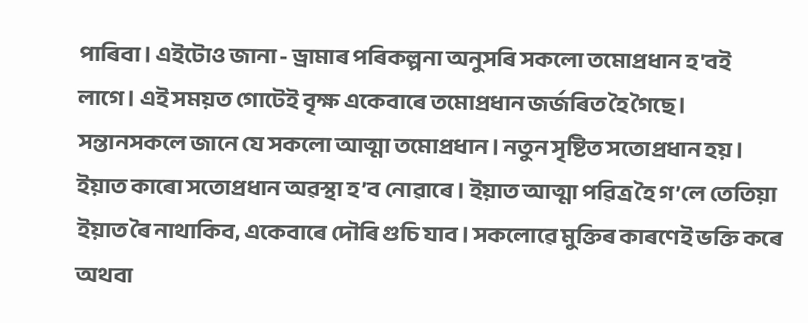পাৰিবা। এইটোও জানা - ড্ৰামাৰ পৰিকল্পনা অনুসৰি সকলো তমোপ্ৰধান হ'বই লাগে। এই সময়ত গোটেই বৃক্ষ একেবাৰে তমোপ্ৰধান জৰ্জৰিত হৈ গৈছে। সন্তানসকলে জানে যে সকলো আত্মা তমোপ্ৰধান। নতুন সৃষ্টিত সতোপ্ৰধান হয়। ইয়াত কাৰো সতোপ্ৰধান অৱস্থা হ’ব নোৱাৰে। ইয়াত আত্মা পৱিত্ৰ হৈ গ’লে তেতিয়া ইয়াত ৰৈ নাথাকিব, একেবাৰে দৌৰি গুচি যাব। সকলোৱে মুক্তিৰ কাৰণেই ভক্তি কৰে অথবা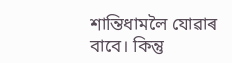শান্তিধামলৈ যোৱাৰ বাবে। কিন্তু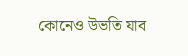কোনেও উভতি যাব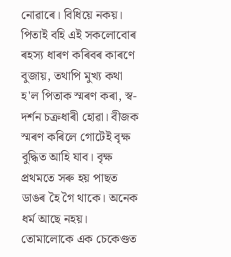নোৱাৰে। বিধিয়ে নকয়। পিতাই বহি এই সকলোবোৰ ৰহস্য ধাৰণ কৰিবৰ কাৰণে বুজায়, তথাপি মুখ্য কথা হ'ল পিতাক স্মৰণ কৰা, স্ব-দৰ্শন চক্ৰধাৰী হোৱা। বীজক স্মৰণ কৰিলে গোটেই বৃক্ষ বুদ্ধিত আহি যাব। বৃক্ষ প্ৰথমতে সৰু হয় পাছত ডাঙৰ হৈ গৈ থাকে। অনেক ধৰ্ম আছে নহয়। তোমালোকে এক চেকেণ্ডত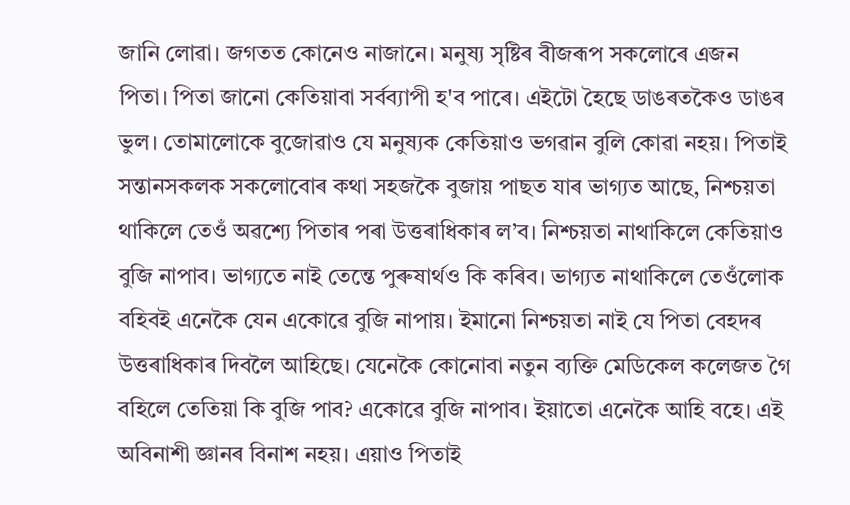জানি লোৱা। জগতত কোনেও নাজানে। মনুষ্য সৃষ্টিৰ বীজৰূপ সকলোৰে এজন পিতা। পিতা জানো কেতিয়াবা সৰ্বব্যাপী হ'ব পাৰে। এইটো হৈছে ডাঙৰতকৈও ডাঙৰ ভুল। তোমালোকে বুজোৱাও যে মনুষ্যক কেতিয়াও ভগৱান বুলি কোৱা নহয়। পিতাই সন্তানসকলক সকলোবোৰ কথা সহজকৈ বুজায় পাছত যাৰ ভাগ্যত আছে, নিশ্চয়তা থাকিলে তেওঁ অৱশ্যে পিতাৰ পৰা উত্তৰাধিকাৰ ল’ব। নিশ্চয়তা নাথাকিলে কেতিয়াও বুজি নাপাব। ভাগ্যতে নাই তেন্তে পুৰুষাৰ্থও কি কৰিব। ভাগ্যত নাথাকিলে তেওঁলোক বহিবই এনেকৈ যেন একোৱে বুজি নাপায়। ইমানো নিশ্চয়তা নাই যে পিতা বেহদৰ উত্তৰাধিকাৰ দিবলৈ আহিছে। যেনেকৈ কোনোবা নতুন ব্যক্তি মেডিকেল কলেজত গৈ বহিলে তেতিয়া কি বুজি পাব? একোৱে বুজি নাপাব। ইয়াতো এনেকৈ আহি বহে। এই অবিনাশী জ্ঞানৰ বিনাশ নহয়। এয়াও পিতাই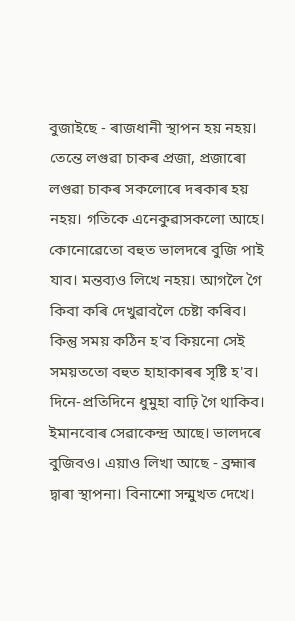বুজাইছে - ৰাজধানী স্থাপন হয় নহয়। তেন্তে লগুৱা চাকৰ প্ৰজা, প্ৰজাৰো লগুৱা চাকৰ সকলোৰে দৰকাৰ হয় নহয়। গতিকে এনেকুৱাসকলো আহে। কোনোৱেতো বহুত ভালদৰে বুজি পাই যাব। মন্তব্যও লিখে নহয়। আগলৈ গৈ কিবা কৰি দেখুৱাবলৈ চেষ্টা কৰিব। কিন্তু সময় কঠিন হ'ব কিয়নো সেই সময়ততো বহুত হাহাকাৰৰ সৃষ্টি হ'ব। দিনে-প্ৰতিদিনে ধুমুহা বাঢ়ি গৈ থাকিব। ইমানবোৰ সেৱাকেন্দ্ৰ আছে। ভালদৰে বুজিবও। এয়াও লিখা আছে - ব্ৰহ্মাৰ দ্বাৰা স্থাপনা। বিনাশো সন্মুখত দেখে।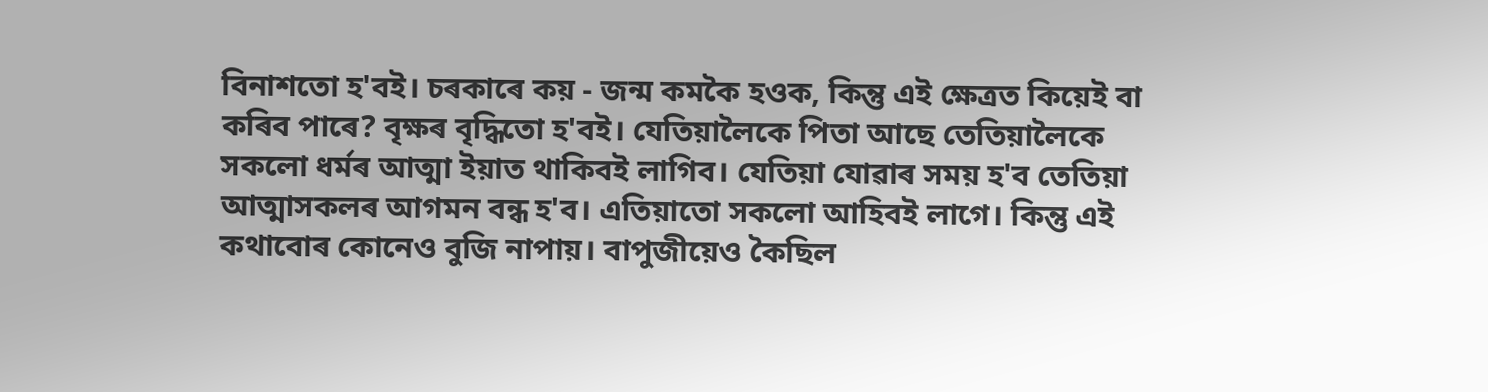বিনাশতো হ'বই। চৰকাৰে কয় - জন্ম কমকৈ হওক, কিন্তু এই ক্ষেত্ৰত কিয়েই বা কৰিব পাৰে? বৃক্ষৰ বৃদ্ধিতো হ'বই। যেতিয়ালৈকে পিতা আছে তেতিয়ালৈকে সকলো ধৰ্মৰ আত্মা ইয়াত থাকিবই লাগিব। যেতিয়া যোৱাৰ সময় হ'ব তেতিয়া আত্মাসকলৰ আগমন বন্ধ হ'ব। এতিয়াতো সকলো আহিবই লাগে। কিন্তু এই কথাবোৰ কোনেও বুজি নাপায়। বাপুজীয়েও কৈছিল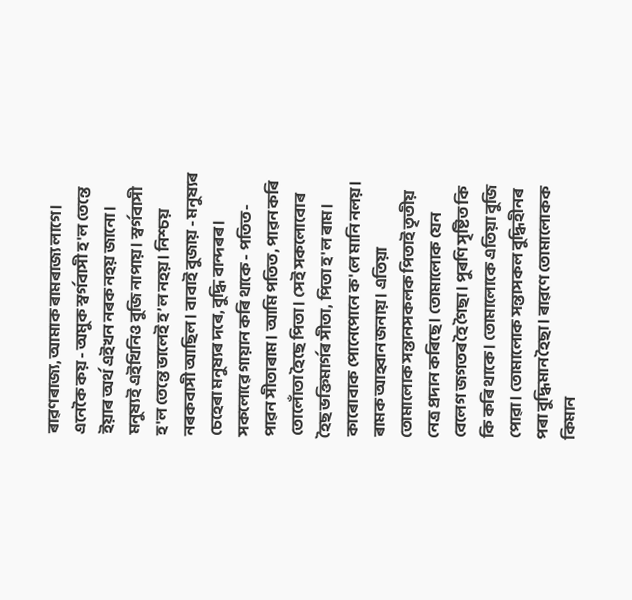ৰাৱণৰাজ্য, আমাক ৰামৰাজ্য লাগে। এনেকৈ কয় - অমুক স্বর্গবাসী হ'ল তেন্তে ইয়াৰ অৰ্থ এইখন নৰক নহয় জানো। মনুষ্যই এইখিনিও বুজি নাপায়। স্বর্গবাসী হ'ল তেন্তে ভালেই হ’ল নহয়। নিশ্চয় নৰকবাসী আছিল। বাবাই বুজায় - মনুষ্যৰ চেহেৰা মনুষ্যৰ দৰে, বুদ্ধি বান্দৰৰ। সকলোৱে গায়ান কৰি থাকে - পতিত-পাৱন সীতাৰাম। আমি পতিত, পাৱন কৰি তোলোঁতা হৈছে পিতা। সেই সকলোবোৰ হৈছ ভক্তিমাৰ্গৰ সীতা, পিতা হ'ল ৰাম। কাৰোবাক পোনেপোনে ক'লে মানি নলয়। ৰামক আহ্বান জনায়। এতিয়া তোমালোক সন্তানসকলক পিতাই তৃতীয় নেত্ৰ প্ৰদান কৰিছে। তোমালোক যেন বেলেগ জগতৰ হৈ গৈছা। পুৰণি সৃষ্টিত কি কি কৰি থাকে। তোমালোকে এতিয়া বুজি পোৱা। তোমালোক সন্তাসকল বুদ্ধিহীনৰ পৰা বুদ্ধিমান হৈছা। ৰাৱণে তোমালোকক কিমান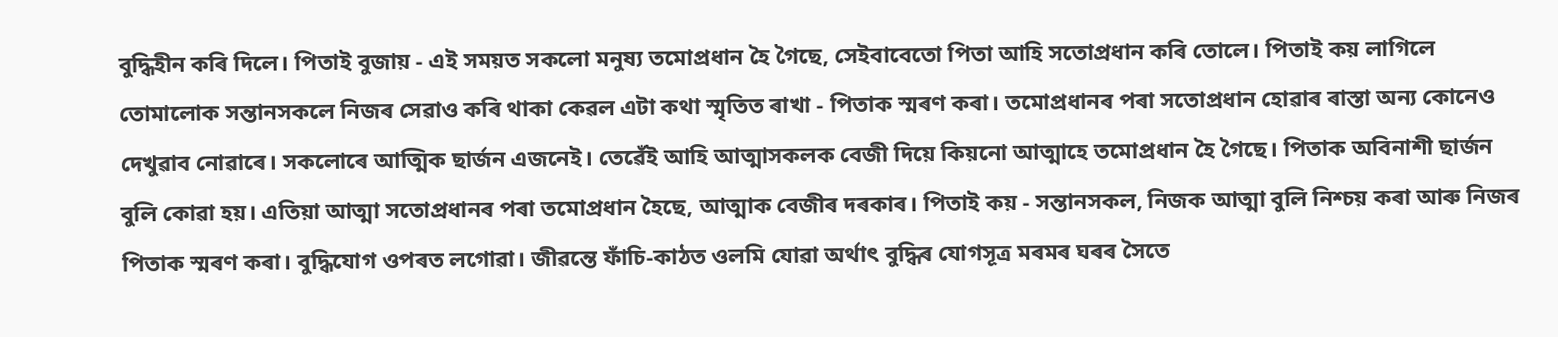বুদ্ধিহীন কৰি দিলে। পিতাই বুজায় - এই সময়ত সকলো মনুষ্য তমোপ্ৰধান হৈ গৈছে, সেইবাবেতো পিতা আহি সতোপ্ৰধান কৰি তোলে। পিতাই কয় লাগিলে তোমালোক সন্তানসকলে নিজৰ সেৱাও কৰি থাকা কেৱল এটা কথা স্মৃতিত ৰাখা - পিতাক স্মৰণ কৰা। তমোপ্ৰধানৰ পৰা সতোপ্ৰধান হোৱাৰ ৰাস্তা অন্য কোনেও দেখুৱাব নোৱাৰে। সকলোৰে আত্মিক ছাৰ্জন এজনেই। তেৱেঁই আহি আত্মাসকলক বেজী দিয়ে কিয়নো আত্মাহে তমোপ্ৰধান হৈ গৈছে। পিতাক অবিনাশী ছাৰ্জন বুলি কোৱা হয়। এতিয়া আত্মা সতোপ্ৰধানৰ পৰা তমোপ্ৰধান হৈছে, আত্মাক বেজীৰ দৰকাৰ। পিতাই কয় - সন্তানসকল, নিজক আত্মা বুলি নিশ্চয় কৰা আৰু নিজৰ পিতাক স্মৰণ কৰা। বুদ্ধিযোগ ওপৰত লগোৱা। জীৱন্তে ফাঁচি-কাঠত ওলমি যোৱা অৰ্থাৎ বুদ্ধিৰ যোগসূত্ৰ মৰমৰ ঘৰৰ সৈতে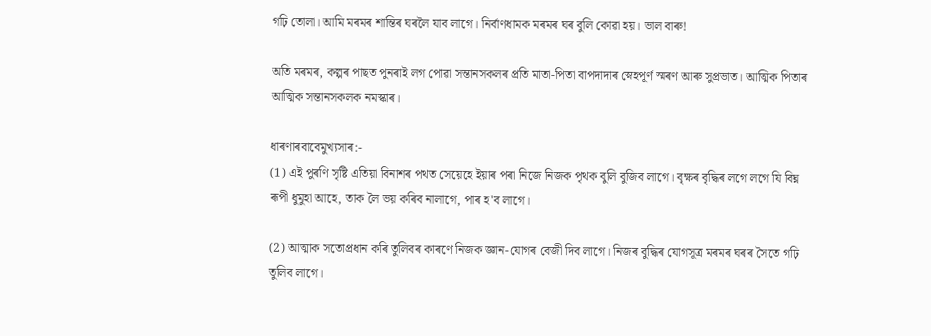গঢ়ি তোলা। আমি মৰমৰ শান্তিৰ ঘৰলৈ যাব লাগে। নিৰ্বাণধামক মৰমৰ ঘৰ বুলি কোৱা হয়। ভাল বাৰু!

অতি মৰমৰ, কল্পৰ পাছত পুনৰাই লগ পোৱা সন্তানসকলৰ প্ৰতি মাতা-পিতা বাপদাদাৰ স্নেহপূৰ্ণ স্মৰণ আৰু সুপ্ৰভাত। আত্মিক পিতাৰ আত্মিক সন্তানসকলক নমস্কাৰ।

ধাৰণাৰবাবেমুখ্যসাৰ:-
(1) এই পুৰণি সৃষ্টি এতিয়া বিনাশৰ পথত সেয়েহে ইয়াৰ পৰা নিজে নিজক পৃথক বুলি বুজিব লাগে। বৃক্ষৰ বৃদ্ধিৰ লগে লগে যি বিঘ্ন ৰূপী ধুমুহা আহে, তাক লৈ ভয় কৰিব নালাগে, পাৰ হ'ব লাগে।

(2) আত্মাক সতোপ্ৰধান কৰি তুলিবৰ কাৰণে নিজক জ্ঞান-যোগৰ বেজী দিব লাগে। নিজৰ বুদ্ধিৰ যোগসূত্ৰ মৰমৰ ঘৰৰ সৈতে গঢ়ি তুলিব লাগে।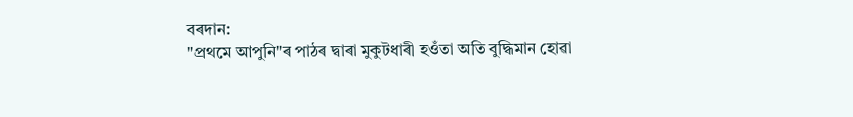বৰদান:
"প্ৰথমে আপুনি"ৰ পাঠৰ দ্বাৰা মুকুটধাৰী হওঁতা অতি বুদ্ধিমান হোৱা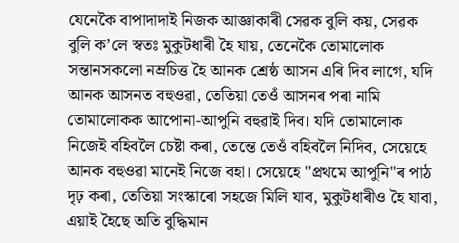যেনেকৈ বাপাদাদাই নিজক আজ্ঞাকাৰী সেৱক বুলি কয়, সেৱক বুলি ক’লে স্বতঃ মুকুটধাৰী হৈ যায়, তেনেকৈ তোমালোক সন্তানসকলো নম্ৰচিত্ত হৈ আনক শ্ৰেষ্ঠ আসন এৰি দিব লাগে, যদি আনক আসনত বহুওৱা, তেতিয়া তেওঁ আসনৰ পৰা নামি তোমালোকক আপোনা-আপুনি বহুৱাই দিব। যদি তোমালোক নিজেই বহিবলৈ চেষ্টা কৰা, তেন্তে তেওঁ বহিবলৈ নিদিব, সেয়েহে আনক বহুওৱা মানেই নিজে বহা। সেয়েহে "প্ৰথমে আপুনি"ৰ পাঠ দৃঢ় কৰা, তেতিয়া সংস্কাৰো সহজে মিলি যাব, মুকুটধাৰীও হৈ যাবা, এয়াই হৈছে অতি বুদ্ধিমান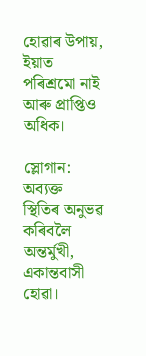হোৱাৰ উপায়, ইয়াত পৰিশ্ৰমো নাই আৰু প্ৰাপ্তিও অধিক।

স্লোগান:
অব্যক্ত স্থিতিৰ অনুভৱ কৰিবলৈ অন্তৰ্মুখী, একান্তবাসী হোৱা।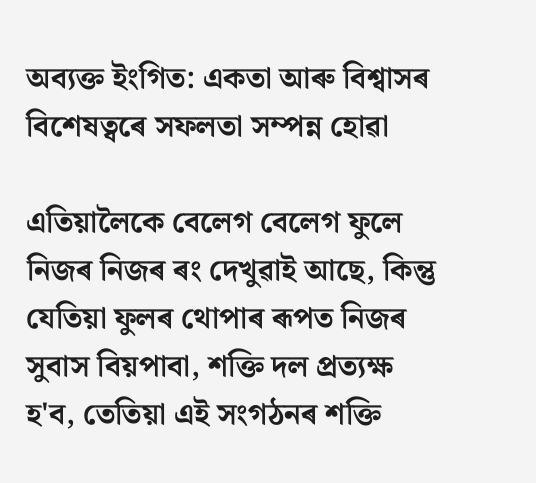অব্যক্ত ইংগিত: একতা আৰু বিশ্বাসৰ বিশেষত্বৰে সফলতা সম্পন্ন হোৱা

এতিয়ালৈকে বেলেগ বেলেগ ফুলে নিজৰ নিজৰ ৰং দেখুৱাই আছে, কিন্তু যেতিয়া ফুলৰ থোপাৰ ৰূপত নিজৰ সুবাস বিয়পাবা, শক্তি দল প্ৰত্যক্ষ হ'ব, তেতিয়া এই সংগঠনৰ শক্তি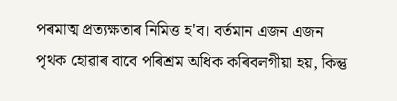পৰমাত্ম প্ৰত্যক্ষতাৰ নিমিত্ত হ'ব। বৰ্তমান এজন এজন পৃথক হোৱাৰ বাবে পৰিশ্ৰম অধিক কৰিবলগীয়া হয়, কিন্তু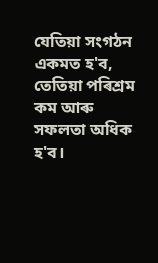যেতিয়া সংগঠন একমত হ'ব, তেতিয়া পৰিশ্ৰম কম আৰু সফলতা অধিক হ'ব।